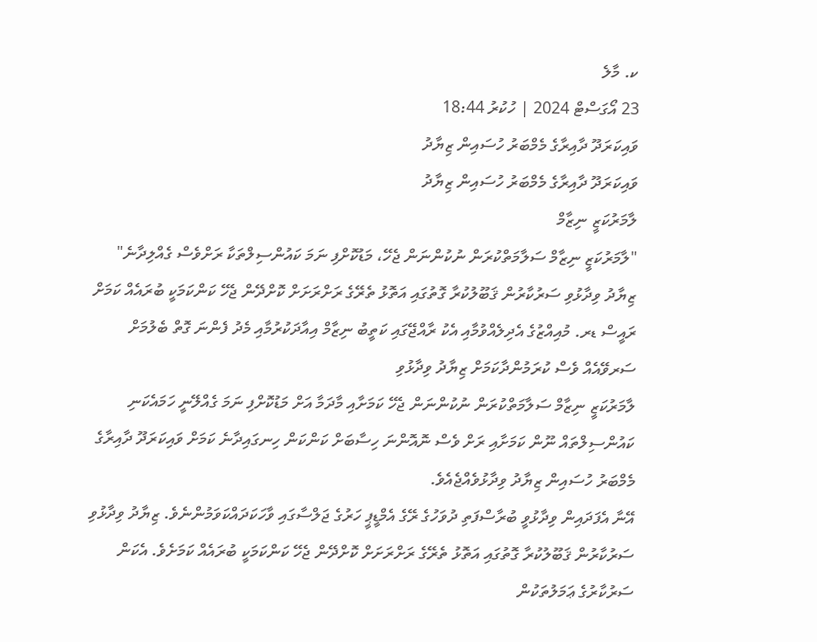ކ. މާލެ
23 އޯގަސްޓް 2024 | ހުކުރު 18:44
ވައިކަރަދޫ ދާއިރާގެ މެމްބަރު ހުސައިން ޒިޔާދު
ވައިކަރަދޫ ދާއިރާގެ މެމްބަރު ހުސައިން ޒިޔާދު
ލާމަރުކަޒީ ނިޒާމް
"ލާމަރުކަޒީ ނިޒާމް ސަލާމަތްކުރަން ނުކުންނަން ޖެހޭ، މަޑުކޮށްފި ނަމަ ކައުންސިލްތަކާ ރަށްވެސް ގެއްލިދާނެ"
ޒިޔާދު ވިދާޅުވި ސަރުކާރުން ޤަބޫލުކުރާ ގޮތުގައި އަތޮޅު ތެރޭގެ ރަށްރަށަށް ކޮށްދޭން ޖެހޭ ކަންކަމަކީ ބުރައެއް ކަމަށް
ރައީސް ޑރ. މުއިއްޒުގެ އެދިލެއްވުމާއި އެކު ރާއްޖޭގައި ކަތީބު ނިޒާމް އިއާދަކުރުމާއި މެދު ފެންނަ ގޮތް ބެލުމަށް ސަރވޭއެއް ވެސް ކުރަމުންދާކަމަށް ޒިޔާދު ވިދާޅުވި
ލާމަރުކަޒީ ނިޒާމް ސަލާމަތްކުރަން ނުކުންނަން ޖެހޭ ކަމަށާއި މާދަމާ އަށް މަޑުކޮށްފި ނަމަ ގެއްލޭނީ ހަމައެކަނި ކައުންސިލްތައް ނޫން ކަމަށާއި ރަށް ވެސް ނޮއޮންނަ ހިސާބަށް ކަންކަން ހިނގައިދާނެ ކަމަށް ވައިކަރަދޫ ދާއިރާގެ މެމްބަރު ހުސައިން ޒިޔާދު ވިދާޅުވެއްޖެއެވެ.
އޭނާ އެފަދައިން ވިދާޅުވީ ބުރާސްފަތި ދުވަހުގެ ރޭގެ އެމްޑީޕީ ހަރުގެ ޖަލްސާގައި ވާހަކަދައްކަވަމުންނެވެ. ޒިޔާދު ވިދާޅުވި ސަރުކާރުން ޤަބޫލުކުރާ ގޮތުގައި އަތޮޅު ތެރޭގެ ރަށްރަށަށް ކޮށްދޭން ޖެހޭ ކަންކަމަކީ ބުރައެއް ކަމަށެވެ. އެކަން ސަރުކާރުގެ ޢަމަލުތަކުން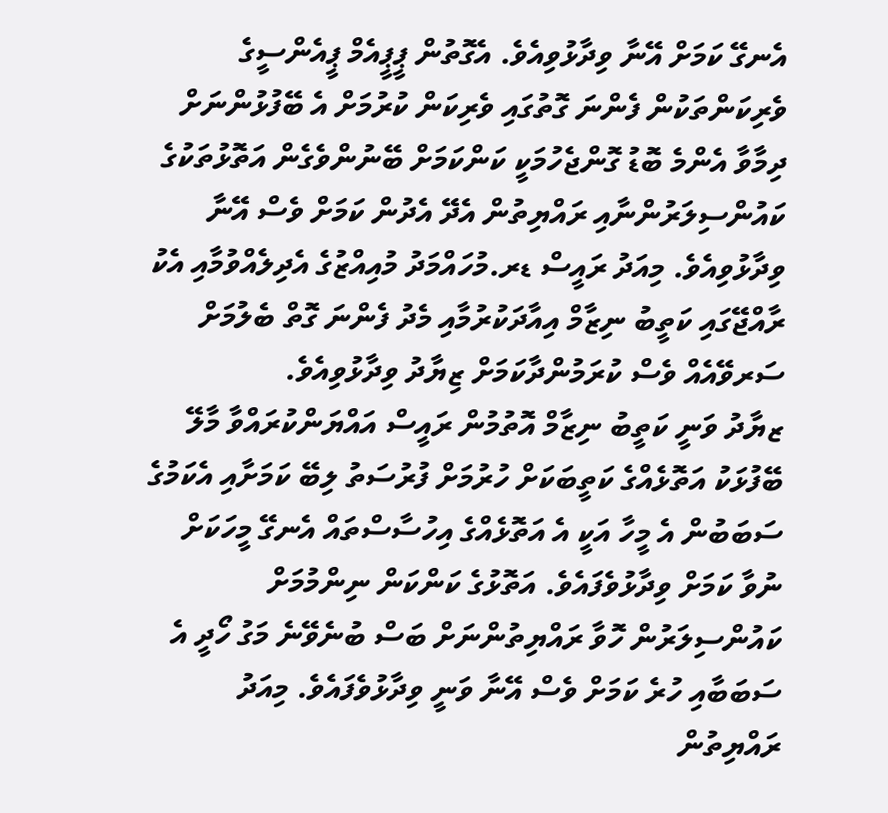އެނގޭ ކަމަށް އޭނާ ވިދާޅުވިއެވެ. އެގޮތުން ޕީޕީއެމް ޕީއެންސީގެ ވެރިކަންތަކުން ފެންނަ ގޮތުގައި ވެރިކަން ކުރުމަށް އެ ބޭފުޅުންނަށް ދިމާވާ އެންމެ ބޮޑު ގޮންޖެހުމަކީ ކަންކަމަށް ބޭނުންވެގެން އަތޮޅުތަކުގެ ކައުންސިލަރުންނާއި ރައްޔިތުން އެދޭ އެދުން ކަމަށް ވެސް އޭނާ ވިދާޅުވިއެވެ. މިއަދު ރައީސް ޑރ.މުހައްމަދު މުއިއްޒުގެ އެދިލެއްވުމާއި އެކު ރާއްޖޭގައި ކަތީބު ނިޒާމް އިއާދަކުރުމާއި މެދު ފެންނަ ގޮތް ބެލުމަށް ސަރވޭއެއް ވެސް ކުރަމުންދާކަމަށް ޒިޔާދު ވިދާޅުވިއެވެ.
ޒޔާދު ވަނީ ކަތީބު ނިޒާމް އޮތުމުން ރައީސް އައްޔަންކުރައްވާ މާލޭ ބޭފުޅަކު އަތޮޅެއްގެ ކަތީބަކަށް ހުރުމަށް ފުރުސަތު ލިބޭ ކަމަށާއި އެކަމުގެ ސަބަބުން އެ މީހާ އަކީ އެ އަތޮޅެއްގެ އިހުސާސްތައް އެނގޭ މީހަކަށް ނުވާ ކަމަށް ވިދާޅުވެފައެވެ. އަތޮޅުގެ ކަންކަން ނިންމުމަށް ކައުންސިލަރުން ހޮވާ ރައްޔިތުންނަށް ބަސް ބުނެވޭނެ މަގު ހޯދީ އެ ސަބަބާއި ހުރެ ކަމަށް ވެސް އޭނާ ވަނީ ވިދާޅުވެފައެވެ. މިއަދު ރައްޔިތުން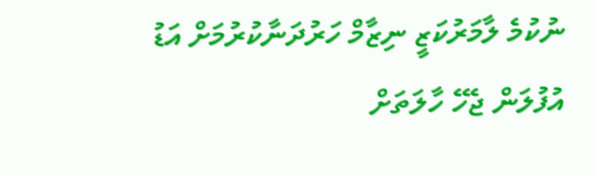ނުކުމެ ލާމަރުކަޒީ ނިޒާމް ހަރުދަނާކުރުމަށް އަޑު އުފުލަން ޖެހޭ ހާލަތަށް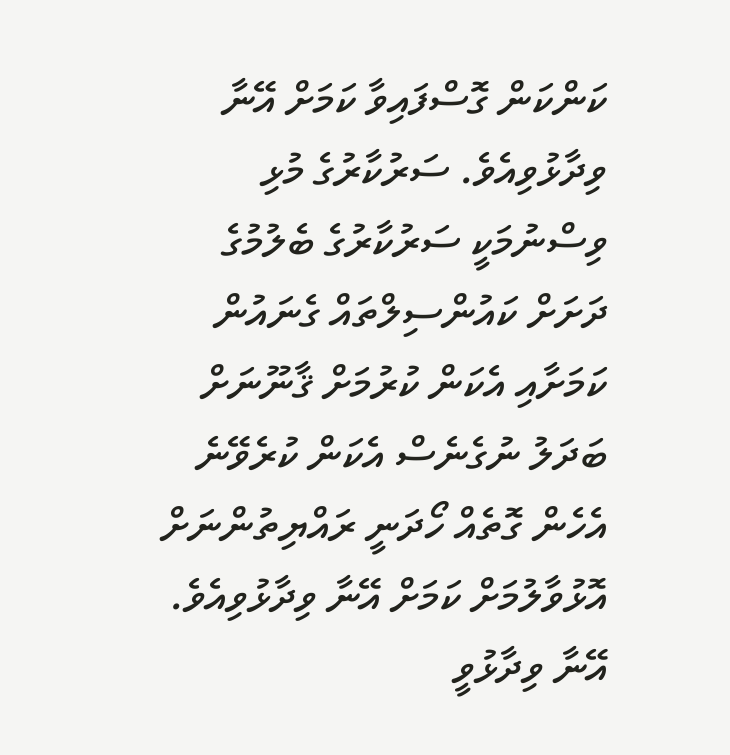ކަންކަން ގޮސްފައިވާ ކަމަށް އޭނާ ވިދާޅުވިއެވެ. ސަރުކާރުގެ މުޅި ވިސްނުމަކީ ސަރުކާރުގެ ބެލުމުގެ ދަށަށް ކައުންސިލްތައް ގެނައުން ކަމަށާއި އެކަން ކުރުމަށް ޤާނޫނަށް ބަދަލު ނުގެނެސް އެކަން ކުރެވޭނެ އެހެން ގޮތެއް ހޯދަނީ ރައްޔިތުންނަށް އޮޅުވާލުމަށް ކަމަށް އޭނާ ވިދާޅުވިއެވެ.
އޭނާ ވިދާޅުވީ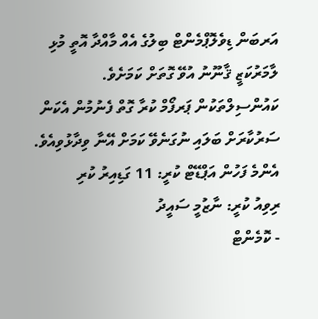އަރބަން ޑިވެލޮޕްމެންޓް ބިލުގެ އެއް މާއްދާ އޮތީ މުޅި ލާމަރުކަޒީ ޤާނޫނު އުވޭ ގޮތަށް ކަމަށެވެ. ކައުންސިލްތަކުން ޕަރފޯމް ކުރާ ގޮތް ފެނުމުން އެކަން ސަރުކާރަށް ބަލައި ނުގަނެވޭ ކަމަށް އޭނާ ވިދާޅުވިއެވެ.
އެންމެ ފަހުން އަޕްޑޭޓް ކުރީ: 11 ގަޑިއިރު ކުރި
ރިވިއު ކުރީ: ނާޒުމީ ސައީދު
- ކޮމެންޓް